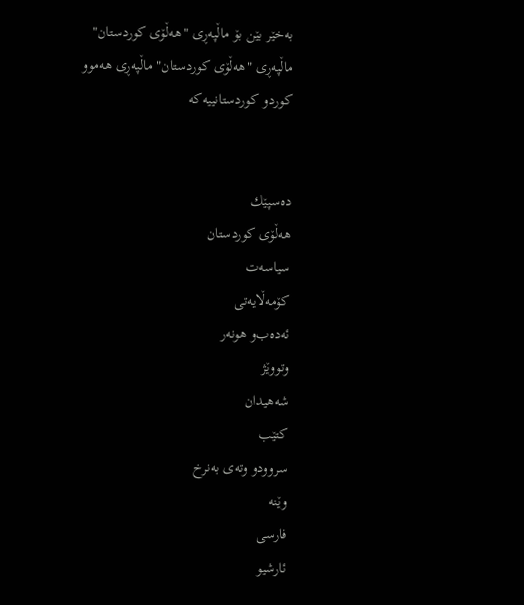به‌خێر بێن بۆ ماڵپه‌ڕی‌ "هه‌ڵۆی‌ كوردستان"                                ماڵپه‌ڕی‌ "هه‌ڵۆی‌ كوردستان" ماڵپه‌ڕی‌ هه‌موو كورد‌و كوردستانییه‌كه‌


ده‌سپێك
هه‌ڵۆی‌ كوردستان
سیاسه‌ت
كۆمه‌ڵایه‌تی‌
ئه‌ده‌ب‌و هونه‌ر
وتووێژ
شه‌هیدان
كتێب
سروود‌و وته‌ی‌ به‌نرخ
وێنه
فارسی
ئارشیو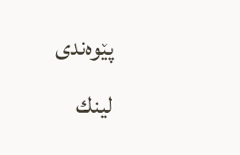پێوه‌ندی‌
لینك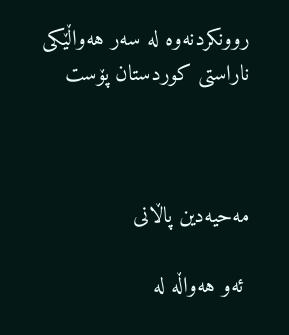روونکردنه‌وه‌ له‌ سه‌ر هه‌واڵێکی ناراستی کوردستان پۆست



مه‌حیه‌دین پاڵانی‌

 ئه‌و هه‌واڵه‌ له‌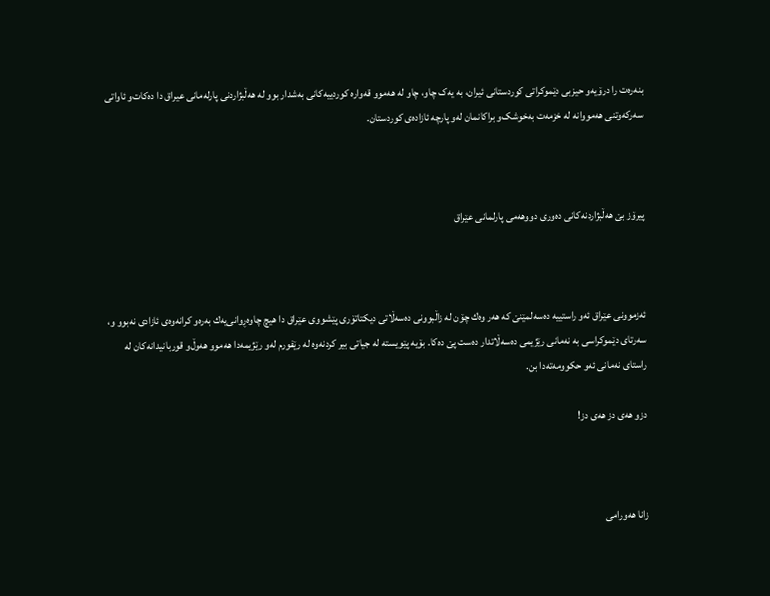بنه‌ره‌ت را درۆیه‌‌و حیزبی دێموکراتی کوردستانی ئیران، به‌ یه‌ک چاو، چاو له‌ هه‌موو قه‌واره‌ کوردییه‌کانی به‌شدار بوو له‌ هه‌ڵبژاردنی پارله‌مانی عیراق دا ده‌کات‌و ئاواتی سه‌رکه‌وتنی هه‌مووانه‌ له‌ خزمه‌ت به‌خوشک‌و براکانمان له‌و پارچه‌ ئازاده‌ی کوردستان.



پیرۆز بێ‌ هه‌ڵبژاردنه‌كانی‌ ده‌وری‌ دووهه‌می‌ پارلمانی‌ عێراق



ئه‌زموونی‌ عێراق ئه‌و راستییه‌ ده‌سه‌لمێنێ‌ كه‌ هه‌ر وه‌ك چۆن له‌ زاڵبوونی‌ ده‌سه‌ڵاتی‌ دیكتاتۆری‌ پێشووی‌ عێراق دا هیچ چاوه‌ڕوانی‌یه‌ك به‌ره‌و كرانه‌وه‌ی‌ ئازادی‌ نه‌بوو ‌و، سه‌رتای‌ دێموكراسی‌ به‌ نه‌مانی‌ رێژیمی‌ ده‌سه‌ڵاتدار ده‌ست پێ‌ ده‌كا. بۆیه‌ پێویسته‌ له‌ جیاتی‌ بیر كردنه‌وه‌ له‌ رێفورم له‌و رێژیمه‌دا هه‌موو هه‌وڵ‌‌و قوربانیدانه‌كان له‌ راستای‌ نه‌مانی‌ ئه‌و حكوومه‌ته‌دا بن.

دز‌و هەی دز هەی دز!



زانا هەورامی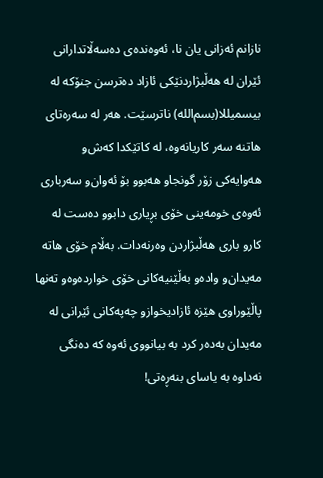نازانم ئەزانی یان نا، ئەوەندەی دەسەڵاتدارانی ئێران لە هەڵبژاردنێكی ئازاد دەترسن جنۆكە لە بیسمیللا(بسم‌الله) ناترسێت. هەر لە سەرەتای هاتنە سەر كاریانەوە، لە كاتێكدا كەش‌و هەوایەكی زۆر گونجاو هەبوو بۆ ئەوان‌و سەرباری ئەوەی خومەینی خۆی بڕیاری دابوو دەست لە كار‌و باری هەڵبژاردن وەرنەدات. بەڵام خۆی هاتە مەیدان‌و وادە‌و بەڵێنیەكانی خۆی خواردەوە‌و تەنها پاڵێوراوی هێزە ئازادیخواز‌و چەپەكانی ئێرانی لە مەیدان بەدەر كرد بە بیانووی ئەوە كە دەنگی نەداوە بە یاسای بنەڕەتی!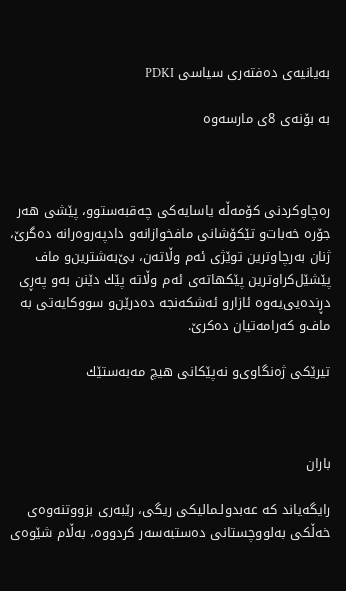بەیانیەی‌ دەفتەری‌ سیاسی PDKI

بە بۆنەی‌ 8ی‌ مارسەوە



رەچاوكردنی‌ كۆمەڵە یاسایەكی‌ چەقبەستوو، پێشی‌ هەر جۆرە خەبات‌و تێكۆشانی‌ مافخوازانە‌و دادپەروەرانە دەگرێ‌، ژنان بەرچاوترین توێژی‌ ئەم وڵاتەن، بێ‌بەشترین‌و ماف پێشێل‌كراوترین پێكهاتەی‌ ئەم وڵاتە پێك دێنن بەو پەڕی‌ دڕندەیی‌یەوە ئازار‌و ئەشكەنجە دەدرێن‌و سووكایەتی‌ بە ماف‌و كەرامەتیان دەكرێ‌.

تیرێكی‌ ژەنگاوی‌‌و نەپێكانی‌ هیچ مەبەستێك



باران

رایگەیاند كە عەبدولـمالیكی‌ ریگی‌، رێبەری‌ بزووتنەوەی‌ خەڵكی‌ بەلووچستانی‌ دەستبەسەر كردووە، بەڵام شێوەی‌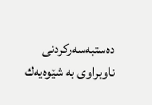دەستبەسەركردنی‌ ناوبراوی‌ بە شێوەیەك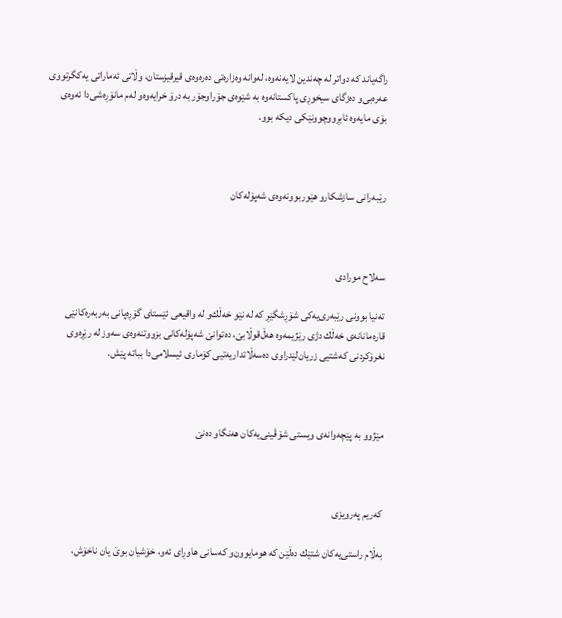راگەیاند كە دواتر لە چەندین لایەنەوە، لەوانە وەزارەتی‌ دەرەوەی‌ قیرقیزستان، وڵاتی‌ ئەماراتی‌ یەكگرتووی‌ عەرەبی‌‌و دەزگای‌ سیخوڕی‌ پاكستانەوە بە شێوەی‌ جۆراوجۆر بە درۆ خرایەوە‌و لەم مانۆڕەشی‌دا ئەوەی‌ بۆی‌ مایەوە ئابڕووچوونێكی‌ دیكە بوو.



رێبەرانی‌ سازشكار‌و هێوربوونەوەی‌ شەپۆلەكان



سەلاح مورادی‌

تەنیا بوونی‌ رێبەری‌‌یەكی‌ شۆڕشگێڕ كە لە نێو خەڵك‌و لە واقیعی‌ ئێستای‌ گۆڕەپانی‌ بەربەرەكانێی‌ قارەمانانەی‌ خەڵك دژی‌ رێژیمەوە هەڵ‌قوڵابێ‌، دەتوانێ‌ شەپۆلەكانی‌ بزووتنەوەی‌ سەوز لە رێڕەوی‌ نغرۆكردنی‌ كەشتیی‌ زریان‌لێدراوی‌ دەسەڵاتداریەتیی‌ كۆماری‌ ئیسلامی‌‌دا بباتە پێش.



مێژوو بە پێچەوانەی‌ ویستی‌ شۆڤینی‌یەكان هەنگاو دەنێ‌



كەریم پەرویزی

بەڵام راستی‌یەكان شتێك دەڵێن كە هومایوون‌و كەسانی‌ هاوڕای‌ ئەو، خۆشیان بوێ‌ یان ناخۆش،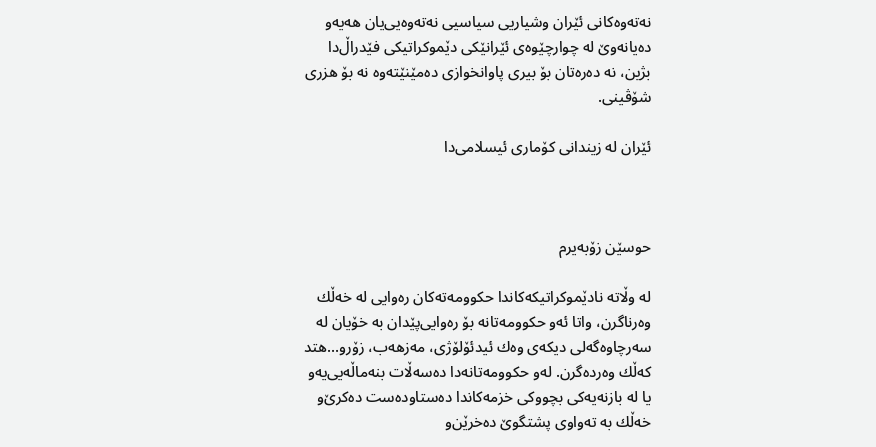نەتەوەكانی‌ ئێران وشیاریی‌ سیاسیی‌ نەتەوەیی‌یان هەیە‌و دەیانەوێ‌ لە چوارچێوەی‌ ئێرانێكی‌ دێموكراتیكی‌ فێدراڵ‌دا بژین، نە دەرەتان بۆ بیری‌ پاوانخوازی‌ دەمێنێتەوە نە بۆ هزری‌ شۆڤینی‌.

ئێران لە زیندانی‌ كۆماری‌ ئیسلامی‌دا



حوسێن زۆبەیرم

لە وڵاتە نادێموكراتیكەكاندا حكوومەتەكان رەوایی‌ لە خەڵك وەرناگرن، واتا ئەو حكوومەتانە بۆ رەوایی‌پێدان بە خۆیان لە سەرچاوەگەلی‌ دیكەی‌ وەك ئیدئۆلۆژی‌، مەزهەب، زۆر‌و...هتد كەڵك وەردەگرن. لەو حكوومەتانەدا دەسەڵات بنەماڵەیی‌یە‌و یا لە بازنەیەكی‌ بچووكی‌ خزمەكاندا دەستاودەست دەكرێ‌‌و خەڵك بە تەواوی‌ پشتگوێ‌ دەخرێن‌و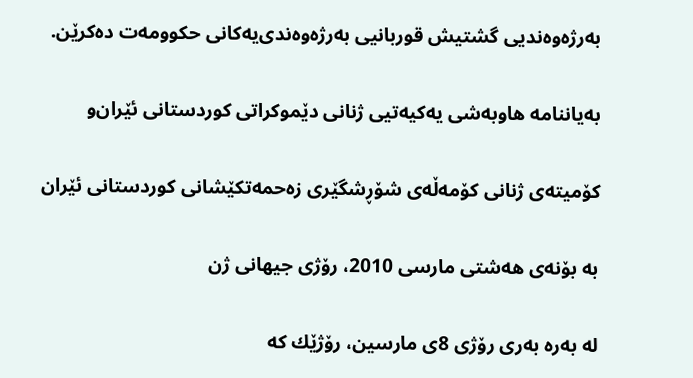بەرژەوەندیی‌ گشتیش قوربانیی‌ بەرژەوەندی‌یەكانی‌ حكوومەت دەكرێن.

بەیاننامە هاوبەشی‌ یەكیەتیی‌ ژنانی‌ دێموكراتی‌ كوردستانی‌ ئێران‌و

كۆمیتەی‌ ژنانی‌ كۆمەڵەی‌ شۆڕشگێری‌ زەحمەتكێشانی‌ كوردستانی‌ ئێران

بە بۆنەی‌ هەشتی‌ مارسی‌ 2010، رۆژی‌ جیهانی‌ ژن

لە بەرە بەری‌ رۆژی‌ 8ی‌ مارسین، رۆژێك كە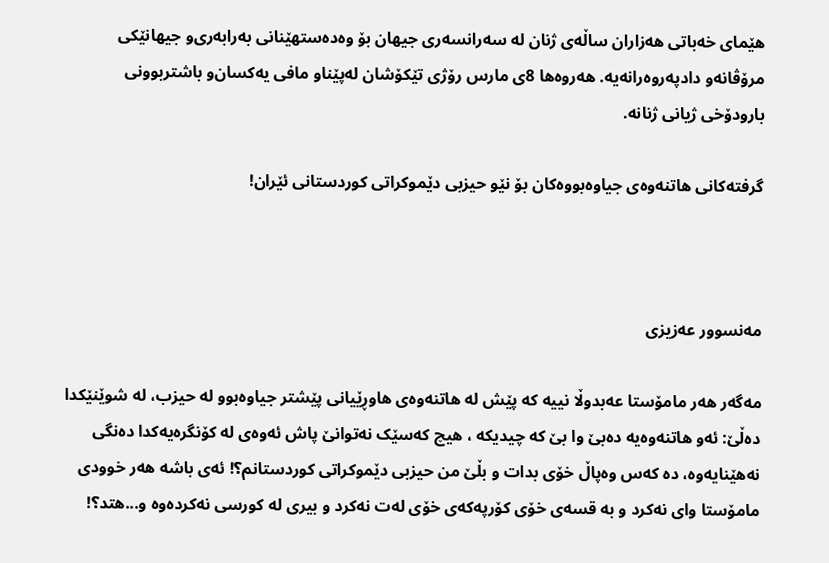هێمای‌ خەباتی‌ هەزاران ساڵەی‌ ژنان لە سەرانسەری‌ جیهان بۆ وەدەستهێنانی‌ بەرابەری‌‌و جیهانێكی‌ مرۆڤانە‌و دادپەروەرانەیە. هەروەها 8ی‌ مارس رۆژی‌ تێكۆشان لەپێناو مافی‌ یەكسان‌و باشتربوونی‌ بارودۆخی‌ ژیانی‌ ژنانە.

گرفتەکانی هاتنەوەی جیاوەبووەکان بۆ نێو حیزبی دێموکراتی کوردستانی ئێران!



مەنسوور عەزیزی

مەگەر هەر مامۆستا عەبدوڵا نییە کە پێش لە هاتنەوەی هاوڕێیانی پێشتر جیاوەبوو لە حیزب، لە شوێنێکدا دەڵێ: ئەو هاتنەوەیە دەبێ وا بێ کە چیدیکە ، هیچ کەسێک نەتوانێ پاش ئەوەی لە کۆنگرەیەکدا دەنگی نەهێنایەوە، دە کەس وەپاڵ خۆی بدات و بڵێ من حیزبی دێموکراتی کوردستانم؟! ئەی باشە هەر خوودی مامۆستا وای نەکرد و بە قسەی خۆی کۆرپەکەی خۆی لەت نەکرد و بیری لە کورسی نەکردەوە و...هتد؟!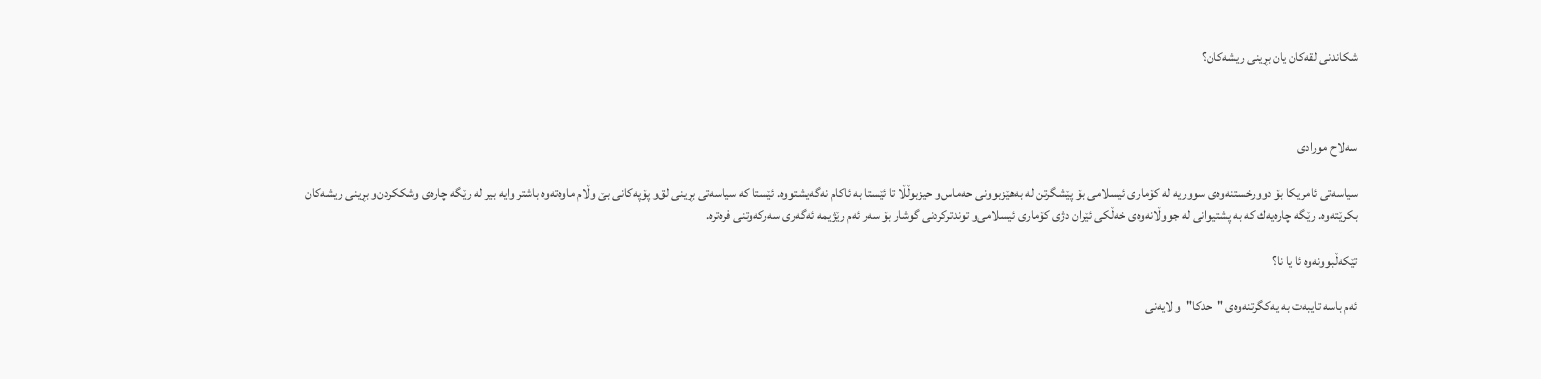شكاندنی‌ لقەكان یان بڕینی‌ ریشەكان؟



سەلاح مورادی‌

سیاسەتی‌ ئامریكا بۆ دوورخستنەوەی‌ سووریە لە كۆماری‌ ئیسلامی‌ بۆ پێشگرتن لە بەهێزبوونی‌ حەماس‌و حیزبوڵڵا تا ئێستا بە ئاكام نەگەیشتووە. ئێستا كە سیاسەتی‌ بڕینی‌ لق‌و پۆپەكانی‌ بێ‌ وڵام ماوەتەوە باشتر وایە بیر لە رێگە چارەی‌ وشككردن‌و بڕینی‌ ریشەكان بكرێتەوە. رێگە چارەیەك كە بە پشتیوانی‌ لە جووڵانەوەی‌ خەڵكی‌ ئێران دژی‌ كۆماری‌ ئیسلامی‌‌و توندتركردنی‌ گوشار بۆ سەر ئەم رێژیمە ئەگەری‌ سەركەوتنی‌ فرەترە.

تێكەڵبوونەوە ئا یا نا؟

ئەم باسە تایبەت بە یەكگرتنەوەی‌ "حدكا"و لایەنی‌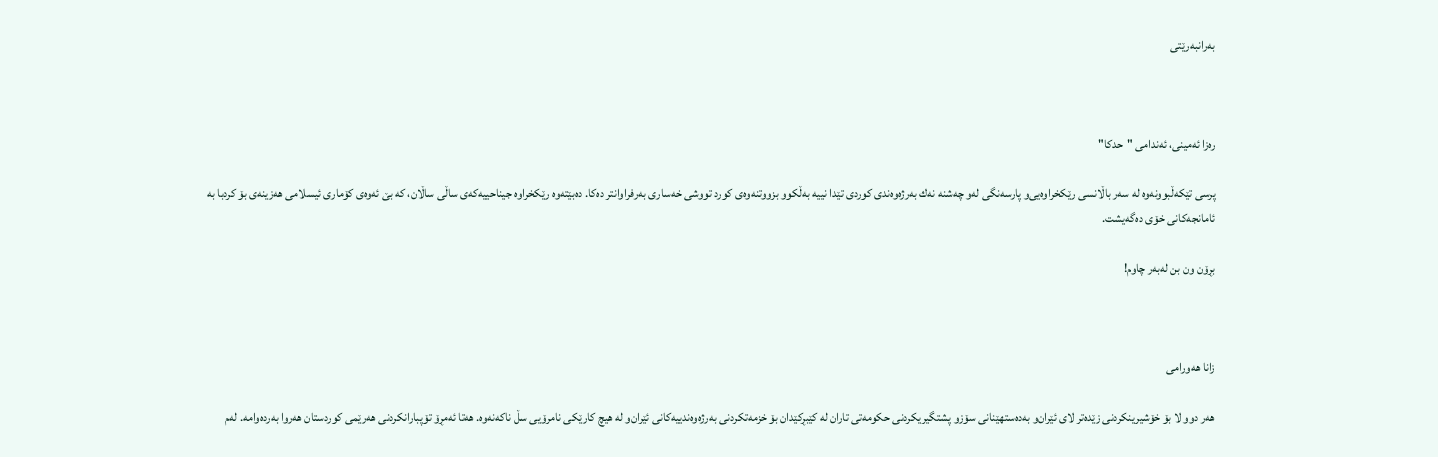بەرانبەرێتی‌



رەزا ئەمینی،‌ ئەندامی‌ "حدكا"

پرسی‌ تێكەڵبوونەوە لە سەر باڵانسی‌ رێكخراوەیی‌و پارسەنگی‌ لەو چەشنە نەك بەرژەوەندی‌ كوردی‌ تێدا نییە بەڵكوو بزووتنەوەی‌ كورد تووشی‌ خەساری‌ بەرفراوانتر دەكا. دەبێتەوە رێكخراوە جیناحییەكەی‌ ساڵی‌ ساڵان، كە بێ ئەوەی‌ كۆماری‌ ئیسلامی‌ هەزینەی‌ بۆ كردبا بە ئامانجەكانی‌ خۆی‌ دەگەیشت.

بڕۆن ون بن لەبەر چاوم!



زانا هەورامی

هەر دوو لا بۆ خۆشیرینكردنی زێدەتر لای ئێران‌و بەدەستهێنانی سۆز‌و پشتگیریكردنی حكومەتی تاران لە كێبڕكێدان بۆ خزمەتكردنی بەرژەوەندییەكانی ئێران‌و لە هیچ كارێكی نامرۆیی سڵ ناكەنەوە. هەتا ئەمڕۆ تۆپبارانكردنی هەرێمی كوردستان هەروا بەردەوامە. لەم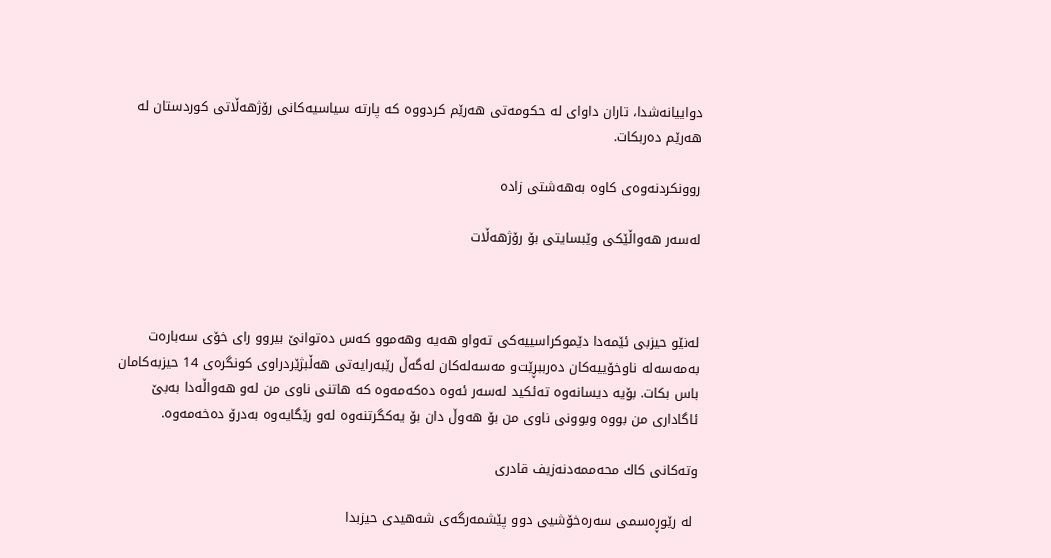دواییانەشدا، تاران داوای لە حكومەتی هەرێم كردووە كە پارتە سیاسیەكانی رۆژهەڵاتی كوردستان لە هەرێم دەربكات.

روونكردنەوەی‌ کاوە بەهەشتی زادە

لەسەر هەواڵێکی وێبسایتی بۆ رۆژهەڵات



لەنێو حیزبی ئێمەدا دێموکراسییەکی تەواو هەیە وهەموو کەس دەتوانێ بیروو رای خۆی سەبارەت بەمەسەله ‌ناوخۆییەکان دەرببڕێت‌و مەسەلەکان‌ لەگەڵ رێبەرایەتی هەڵبژێردراوی کونگرەی 14 حیزبەکامان باس بکات. بۆیه ‌دیسانەوه ‌تەئکید لەسەر ئەوه ‌دەکەمەوه ‌که ‌هاتنی ناوی من لەو هەواڵە‌دا بەبێ ئاگاداری من بووە وبوونی ناوی من بۆ هەوڵ دان بۆ یەکگرتنەوه ‌لەو رێگایەوه بەدرۆ دەخەمەوه.

وتەكانى كاك محەممەدنەزیف قادری

 لە رێوڕەسمی‌ سەرەخۆشیی‌ دوو پێشمەرگەی‌ شەهیدی‌ حیزبدا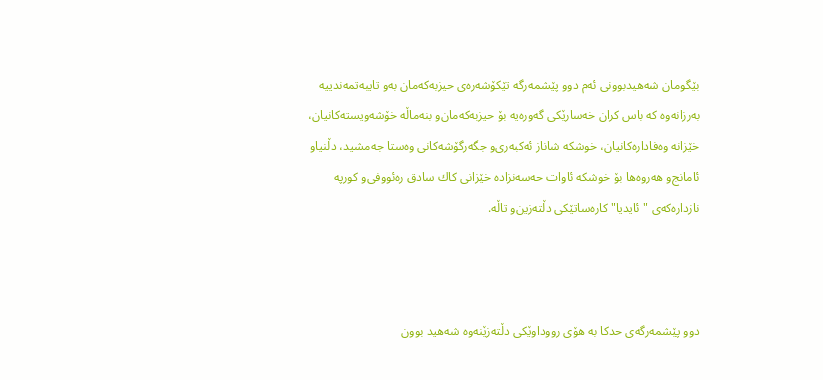بێگومان شەهیدبوونی‌ ئەم دوو پێشمەرگە تێكۆشەرەی‌ حیزبەكەمان بەو تایبەتمەندییە بەرزانەوە كە باس كران خەسارێكی‌ گەورەیە بۆ حیزبەكەمان‌و بنەماڵە خۆشەویستەكانیان، خێزانە وەفادارەكانیان، خوشكە شاناز ئەكبەری‌‌و جگەرگۆشەكانی‌ وەستا جەمشید، دڵنیا‌و ئامانج‌و هەروەها بۆ خوشكە ئاوات حەسەنزادە خێزانی‌ كاك سادق رەئووفی‌‌و كورپە نازدارەكەی‌ "ئایدیا" كارەساتێكی‌ دڵتەزین‌و تاڵە.



دوو پێشمەرگەی حدكا بە هۆی رووداوێكی دڵتەزێنەوە شەهید بوون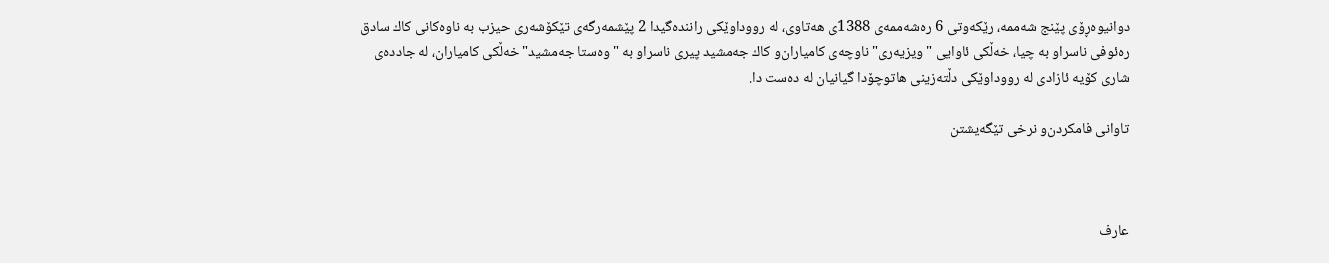دوانیوەڕۆی‌ پێنج شەممە، رێكەوتی‌ 6 رەشەممەی‌ 1388ی‌ هەتاوی‌، لە رووداوێكی‌ رانندەگیدا 2 پێشمەرگەی‌ تێكۆشەری‌ حیزب بە ناوەكانی‌ كاك سادق رەئوفی‌ ناسراو بە چیا، خەڵكی‌ ئاوایی‌ "ویزیەری‌" ناوچەی‌ كامیاران‌و كاك جەمشید پیری‌ ناسراو بە "وەستا جەمشید" خەڵكی‌ كامیاران، لە جاددەی‌ شاری‌ كۆیە ئازادی‌ لە رووداوێكی‌ دڵتەزینی‌ هاتوچۆدا گیانیان لە دەست دا‌.

تاوانی‌ فامكردن‌و نرخی‌ تێگەیشتن



عارف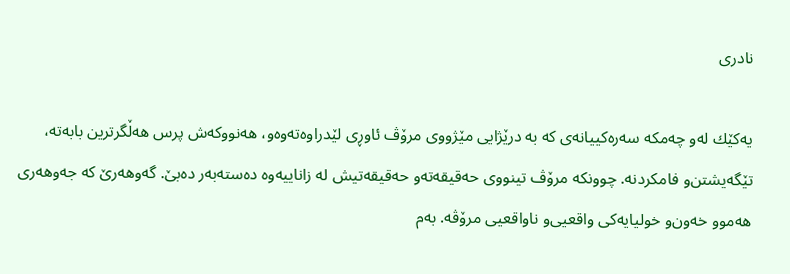نادری‌

یەكێك لەو چەمكە سەرەكییانەی‌ كە بە درێژایی‌ مێژووی‌ مرۆڤ ئاوڕی‌ لێدراوەتەوە‌و، هەنووكەش پرس هەڵگرترین بابەتە، تێگەیشتن‌و فامكردنە. چوونكە مرۆڤ تینووی‌ حەقیقەتە‌و حەقیقەتیش لە زاناییەوە دەستەبەر دەبێ‌. گەوهەرێ‌ كە جەوهەری‌ هەموو خەون‌و خولیایەكی‌ واقعیی‌‌و ناواقعیی‌ مرۆڤە. بەم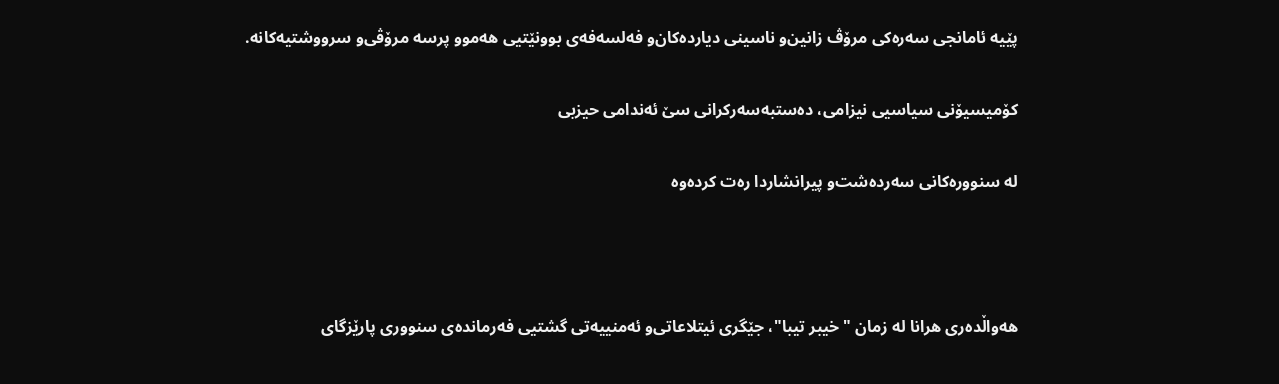پێیە ئامانجی‌ سەرەكی‌ مرۆڤ زانین‌و ناسینی‌ دیاردەكان‌و فەلسەفەی‌ بوونێتیی‌ هەموو پرسە مرۆڤی‌‌و سرووشتیەكانە.

كۆمیسیۆنی سیاسیی نیزامی، دەستبەسەركرانی سێ ئەندامی حیزبی

لە سنوورەكانی سەردەشت‌و پیرانشاردا رەت كردەوە



هەواڵدەری هرانا لە زمان "خیبر تیبا"، جێگری ئیتلاعاتی‌و ئەمنییەتی گشتیی فەرماندەی سنووری پارێزگای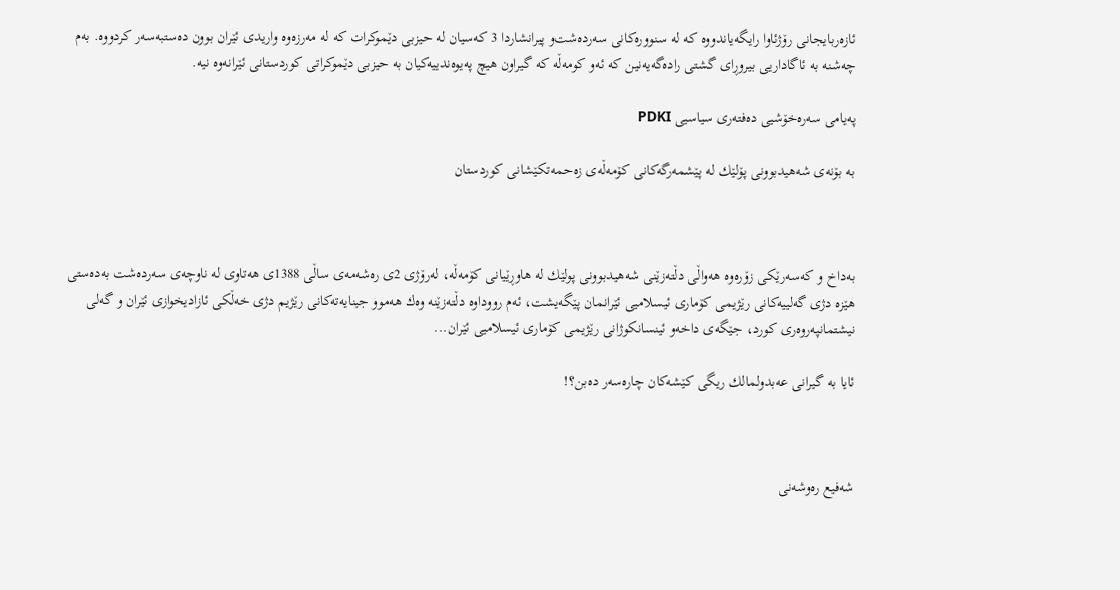ئازەربایجانی رۆژئاوا رایگەیاندووە كە لە سنوورەكانی سەردەشت‌و پیرانشاردا 3 كەسیان لە حیزبی دێموكرات كە لە مەرزەوە واریدی ئێران بوون دەستبەسەر كردووە. بەم چەشنە بە ئاگاداریی بیروڕای گشتی رادەگەیەنین كە ئەو كومەڵە كە گیراون هیچ پەیوەندییەكیان بە حیزبی دێموكراتی كوردستانی ئێرانەوە نیە.

پەیامی‌ سەرەخۆشیی‌ دەفتەری‌ سیاسيی PDKI

بە بۆنەی‌ شەهیدبوونی‌ پۆلێك لە پێشمەرگەكانی‌ كۆمەڵەی‌ زەحمەتكێشانی‌ كوردستان



بەداخ و كەسەرێكی زۆرەوە هەواڵی دڵتەزێنی شەهیدبوونی پولێك لە هاوڕێیانی كۆمەڵە، لەرۆژی 2ی رەشەمەی ساڵی 1388ی‌ هەتاوی لە ناوچەی سەردەشت بەدەستی هێزە دژی گەلییەكانی رێژیمی كۆماری ئیسلامیی ئێرانمان پێگەیشت، ئەم رووداوە دڵتەزێنە وەك هەموو جینایەتەكانی رێژیم دژی خەڵكی ئازادیخوازی ئێران و گەلی نیشتمانپەروەری كورد، جێگەی داخەو ئینسانكوژانی رێژیمی كۆماری ئیسلامیی ئێران...

ئایا بە گیرانی‌ عەبدولمالك ریگی‌ كێشەكان چارەسەر دەبن؟!



شەفیع رەوشەنی‌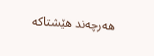هەرچەند هێشتاكە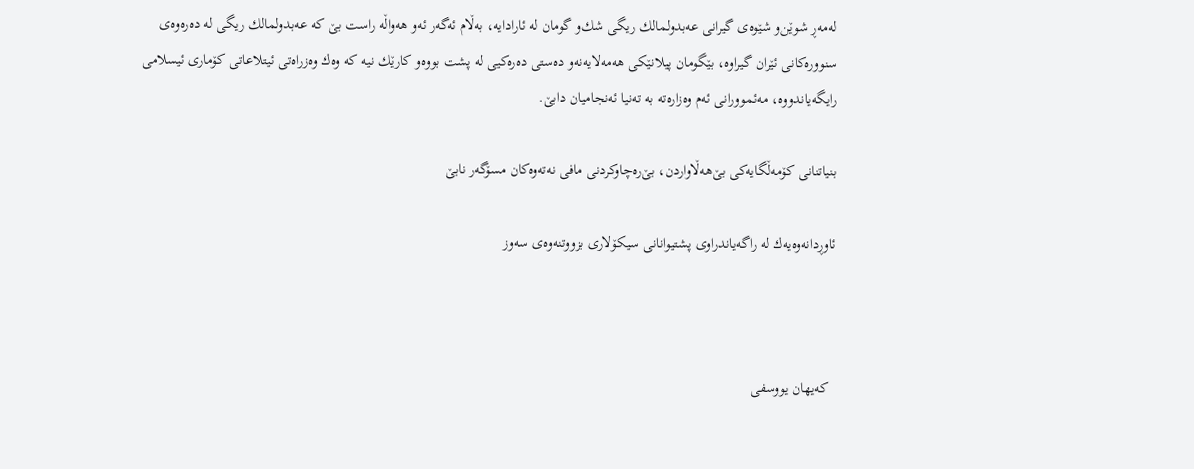لەمەڕ شوێن‌و شێوەی‌ گیرانی‌ عەبدولمالك ریگی‌ شك‌و گومان لە ئارادایە، بەڵام ئەگەر ئەو هەواڵە راست بێ‌ كە عەبدولمالك ریگی‌ لە دەرەوەی‌ سنوورەكانی‌ ئێران گیراوە، بێگومان پیلانێكی‌ هەمەلایەنە‌و دەستی‌ دەرەكیی‌ لە پشت بووە‌و كارێك نیە كە وەك وەزراەتی‌ ئیتلاعاتی‌ كۆماری‌ ئیسلامی‌ رایگەیاندووە، مەئموورانی‌ ئەم وەزارەتە بە تەنیا ئەنجامیان دابێ‌.

بنیاتنانی‌ كۆمەڵگایەكی‌ بێ‌‌هەڵاواردن، بێ‌‌رەچاوكردنی‌ مافی‌ نەتەوەكان مسۆگەر نابێ‌

ئاوڕدانەوەیەك لە راگەیاندراوی‌ پشتیوانانی‌ سیكۆلاری‌ بزووتنەوەی‌ سەوز



  كەیهان یووسفی‌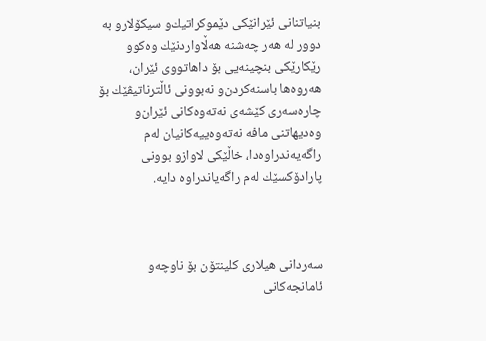بنیاتنانی‌ ئێرانێكی‌ دێموكراتیك‌و سیكۆلار‌و بە دوور لە هەر چەشنە هەڵاواردنێك وەكوو رێكارێكی‌ بنچینەیی‌ بۆ داهاتووی‌ ئێران، هەروەها باسنەكردن‌و نەبوونی‌ ئاڵترناتیڤێك بۆ چارەسەری‌ كێشەی‌ نەتەوەكانی‌ ئێران‌و وەدیهاتنی‌ مافە نەتەوەییەكانیان لەم راگەیەندراوەدا، خاڵێكی‌ لاواز‌و بوونی‌ پارادۆكسێك لەم راگەیاندراوە دایە.



سەردانی‌ هیلاری‌ كلینتۆن بۆ ناوچە‌و ئامانجەكانی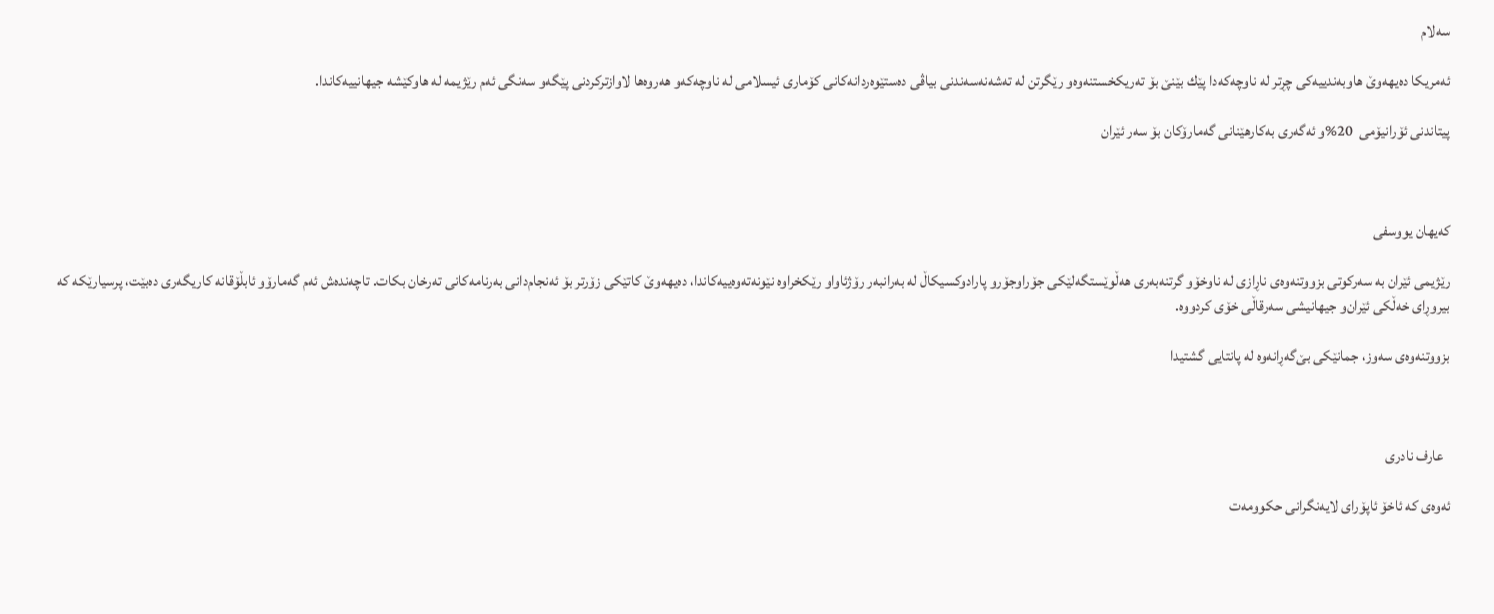سەلام

ئەمریكا دەیهەوێ‌ هاوبەندییەكی‌ چڕتر لە ناوچەكەدا پێك بێنێ‌ بۆ تەریكخستنەوە‌و رێگرتن لە تەشەنەسەندنی‌ بیاڤی‌ دەستێوەردانەكانی‌ كۆماری‌ ئیسلامی‌ لە ناوچەكە‌و هەروەها لاوازتركردنی‌ پێگە‌و سەنگی‌ ئەم رێژیمە لە هاوكێشە جیهانییەكاندا.

پیتاندنی‌ ئۆرانیۆمی ‌ 20%و ئەگەری‌ بەكارهێنانی‌ گەمارۆكان بۆ سەر ئێران



كەیهان یووسفی‌

رێژیمی‌ ئێران بە سەركوتی‌ بزووتنەوەی‌ ناڕازی‌ لە ناوخۆ‌و گرتنەبەری‌ هەڵوێستگەلێكی‌ جۆراوجۆر‌و پارادوكسیكاڵ لە بەرانبەر رۆژئاوا‌و رێكخراوە نێونەتەوەییەكاندا، دەیهەوێ‌ كاتێكی‌ زۆرتر بۆ ئەنجام‌دانی‌ بەرنامەكانی‌ تەرخان بكات. تاچەندەش ئەم گەمارۆ‌و ئابڵۆقانە كاریگەری‌ دەبێت، پرسیارێكە كە بیر‌وڕای‌ خەڵكی‌ ئێران‌و جیهانیشی‌ سەرقاڵی‌ خۆی‌ كردووە.

بزووتنەوەی‌ سەوز، جمانێكی‌ بێ‌گەڕانەوە لە پانتایی‌ گشتیدا



  عارف نادری‌

ئەوەی‌ كە ئاخۆ ئاپۆرای‌ لایەنگرانی‌ حكوومەت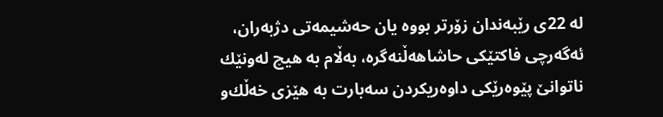لە 22ی‌ رێبەندان زۆرتر بووە یان حەشیمەتی‌ دژبەران، ئەگەرچی‌ فاكتێكی‌ حاشاهەڵنەگرە، بەڵام بە هیچ لەونێك ناتوانێ‌ پێوەرێكی‌ داوەریكردن سەبارت بە هێزی‌ خەڵك‌و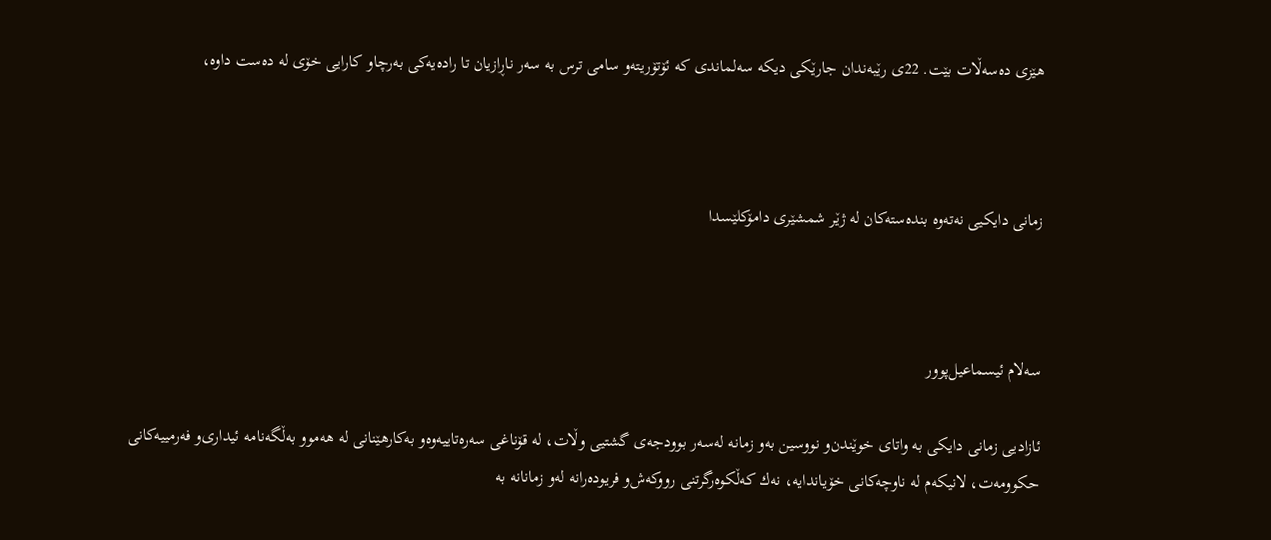هێزی‌ دەسەڵات بێت. 22ی‌ رێبەندان جارێكی‌‌ دیكە سەلماندی‌ كە ئۆتۆریتە‌و سامی‌ ترس بە سەر ناڕازیان تا رادەیەكی‌ بەرچاو كارایی‌ خۆی‌ لە دەست داوە،



زمانی‌ دایكیی‌ نەتەوە بندەستەكان لە ژێر شمشێری‌ دامۆكلێسدا



سەلام ئیسماعیل‌پوور

ئازادیی‌ زمانی‌ دایكی‌ بە واتای‌ خوێندن‌و نووسین بەو زمانە لەسەر بوودجەی‌ گشتیی‌ وڵات، لە قۆناغی‌ سەرەتاییەوە‌و بەكارهێنانی‌ لە هەموو بەڵگەنامە ئیداری‌‌و فەرمییەكانی‌ حكوومەت، لانیكەم لە ناوچەكانی‌ خۆیاندایە، نەك كەڵكوەرگرتنی‌ رووكەش‌و فریودەرانە لەو زمانانە بە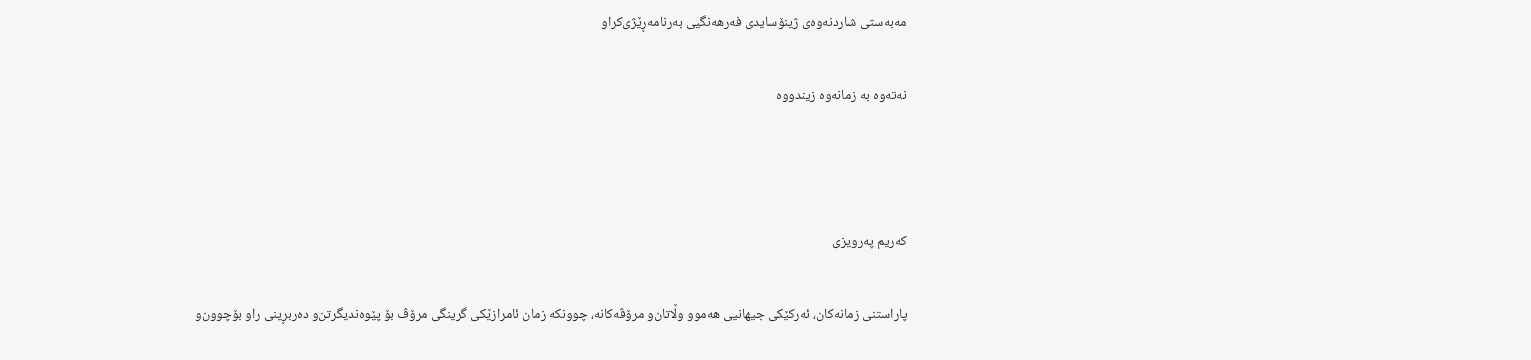مەبەستی‌ شاردنەوەی‌ ژینۆسایدی‌ فەرهەنگیی‌ بەرنامەڕێژی‌كراو

نەتەوە بە زمانەوە زیندووە



كەریم پەرویزی

پاراستنی زمانەكان، ئەركێكی‌ جیهانیی هەموو وڵاتان‌و مرۆڤەكانە، چوونكە زمان ئامرازێكی‌ گرینگی مرۆڤ بۆ پێوەندیگرتن‌و دەربڕینی راو بۆچوون‌و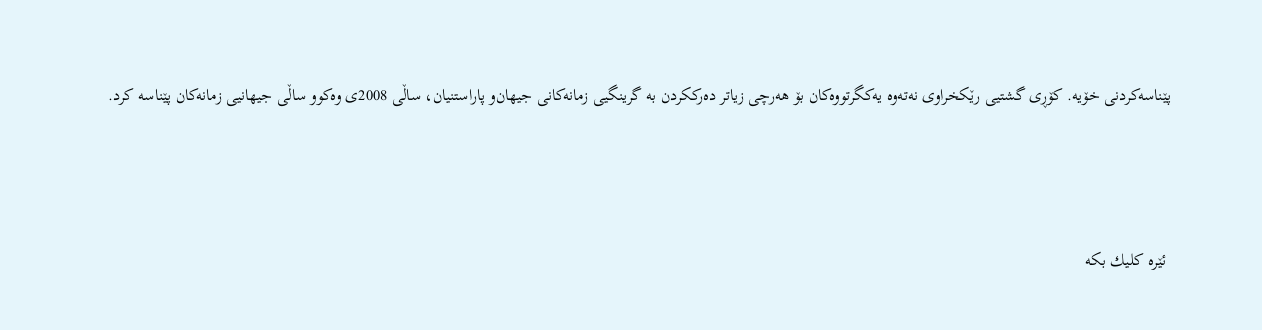پێناسەكردنی‌ خۆیە. كۆڕی‌ گشتیی رێكخراوی نەتەوە یەكگرتووەكان بۆ هەرچی‌ زیاتر دەرككردن بە گرینگیی زمانەكانی‌ جیهان‌و پاراستنیان، ساڵی‌ 2008ی‌ وەكوو ساڵی‌ جیهانیی زمانەكان پێناسە كرد.



 ئێره‌ كلیك بكه‌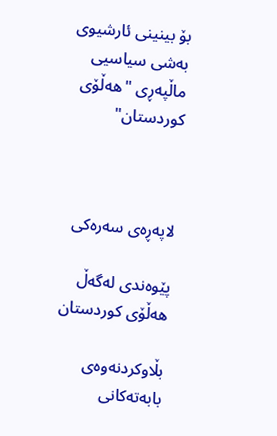بۆ بینینی‌ ئارشیوی‌ به‌شی‌ سیاسیی‌ ماڵپه‌ڕی‌ "هه‌ڵۆی‌ كوردستان"



لاپه‌ڕه‌ی‌ سه‌ره‌كی‌

پێوه‌ندی‌ له‌گه‌ڵ‌ هه‌ڵۆی‌ كوردستان

بڵاوکردنه‌وه‌ی بابه‌ته‌کانی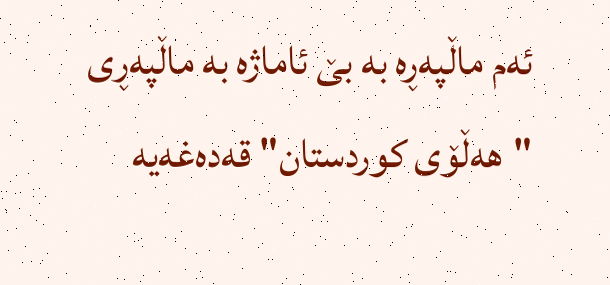ئه‌م ماڵپه‌ڕه به‌ بێ ئاماژه به ماڵپه‌ڕی‌ "هه‌ڵۆی‌ كوردستان" قه‌ده‌غه‌یه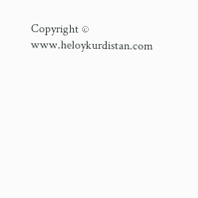Copyright © www.heloykurdistan.com